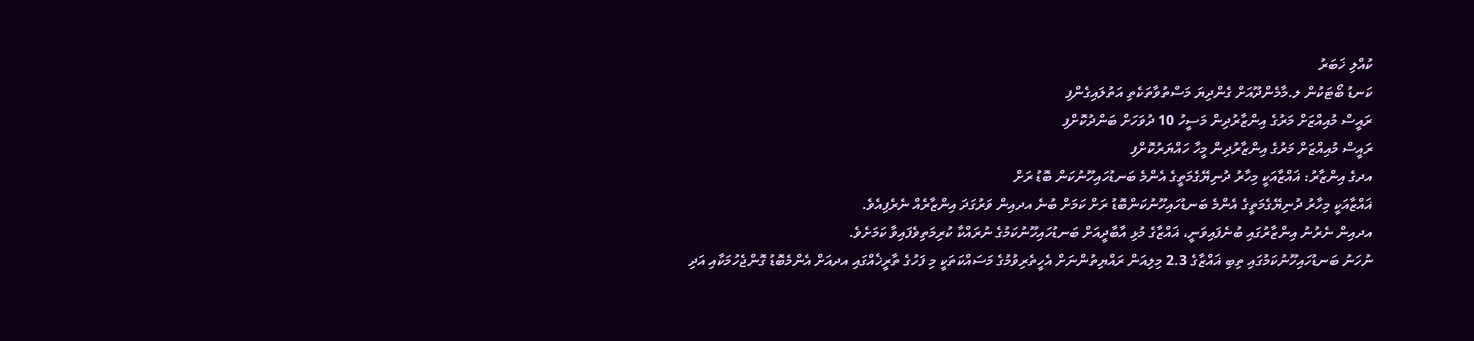ކުއްލި ޚަބަރު
ކަނޑު ބޯޓަކުން ލ.މާމެންދޫއަށް ގެންދިޔަ މަސްތުވާތަކެތި އަތުލައިގެންފި
ރައީސް މުއިއްޒަށް މަރުގެ އިންޒާރުދިން މަސީހު 10 ދުވަހަށް ބަންދުކޮށްފި
ރައީސް މުއިއްޒަށް މަރުގެ އިންޒާރުދިން މީހާ ހައްޔަރުކޮށްފި
އދގެ އިންޒާރު: ޣައްޒާއަކީ މިހާރު ދުނިޔޭގެމަތީގެ އެންމެ ބަނޑުހައިހޫނުކަން ބޮޑު ރަށް
ޣައްޒާއަކީ މިހާރު ދުނިޔޭގެމަތީގެ އެންމެ ބަނޑުހައިހޫނުކަންބޮޑު ރަށް ކަމަށް ބުނެ އދއިން ވަރުގަދަ އިންޒާރެއް ނެރެފިއެވެ.
އދއިން ނެރުނު އިންޒާރުގައި ބުނެފައިވަނީ، ޣައްޒާގެ މުޅި އާބާދީއަށް ބަނޑުހައިހޫނުކަމުގެ ނުރައްކާ ކުރިމަތިވެފައިވާ ކަމަށެވެ.
ނުހަނު ބަނޑުހައިހޫނުކަމުގައި ތިބި ޣައްޒާގެ 2.3 މިލިއަން ރައްޔިތުންނަށް އެހީތެރިވުމުގެ މަސައްކަތަކީ މި ފަހުގެ ތާރީޚެއްގައި އދއަށް އެންމެބޮޑު ގޮންޖެހުމަކާއި އަދި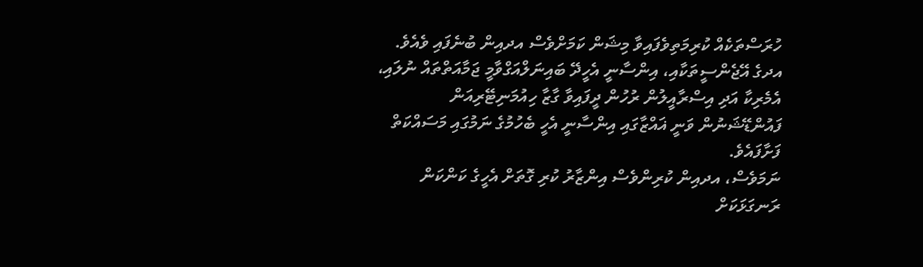ހުރަސްތަކެއް ކުރިމަތިވެފައިވާ މިޝަން ކަމަށްވެސް އދއިން ބުނެފައި ވެއެވެ.
އދގެ އޭޖެންސީތަކާއި، އިންސާނީ އެހީދޭ ބައިނަލްއަގްވާމީ ޖަމާއަތްތައް ނުލައި، އެމެރިކާ އަދި އިސްރާއީލުން ރުހުން ދީފައިވާ ގާޒާ ހިއުމަނިޓޭރިއަން ފައުންޑޭޝަނުން ވަނީ ޣައްޒާގައި އިންސާނީ އެހީ ބެހުމުގެ ނަމުގައި މަސައްކަތް ފަށާފައެވެ.
ނަމަވެސް، އދއިން ކުރިންވެސް އިންޒާރު ކުރި ގޮތަށް އެހީގެ ކަންކަން ރަނގަޅަކަށް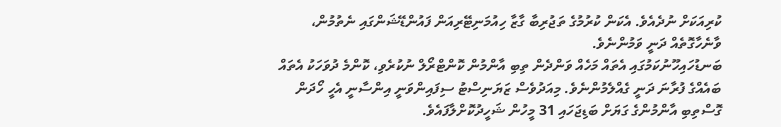ކުރިއަކަށް ނުދެއެވެ. އެކަން ކުރުމުގެ ތަޖުރިބާ ގާޒާ ހިއުމަނިޓޭރިއަން ފައުންޑޭޝަންގައި ނެތުމުން، ވާނެހާގޮތެއް ދަނީ ވަމުންނެވެ.
ބަނޑުހައިހޫނުކަމުގައި އެތައް މަހެއް ވަންދެން ތިބި އާންމުން ކޮންޓްރޯލް ނުކުރެވި، ކޮންމެ ދުވަހަކު އެތައް ބައެއްގެ ފުރާނަ ދަނީ ގެއްލެމުންނެވެ. މިއަދުވެސް ޒަޔަނިސްޓު ސިފައިންވަނީ އިންސާނީ އެހީ ހޯދަން ގޮސްތިބި އާންމުންގެ ގަޔަށް ބަޑިޖަހައި 31 މީހުން ޝަހީދުކޮށްލާފައެވެ.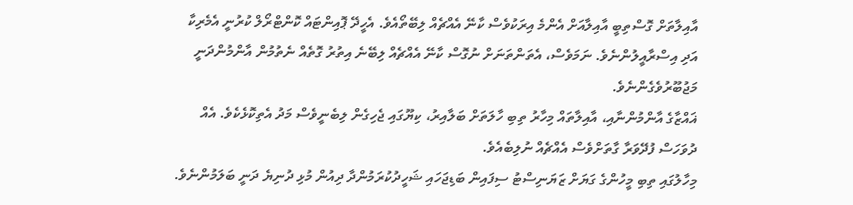އާއިލާތަށް ގޮސްތިބީ އާއިލާއަށް އެންމެ އިރަކުވެސް ކާނޭ އެއްޗެއް ލިބޭތޯއެވެ. އެހީދޭ ޕޮއިންޓައް ކޮންޓްރޯލް ކުރުނީ އެމެރިކާ އަދި އިސްރާއީލުންނެވެ. ނަމަވެސް، އެތަންތަނަށް ނުގޮސް ކާނޭ އެއްޗެއް ލިބޭނެ އިތުރު ގޮތެއް ނެތުމުން އާންމުންދަނީ މަޖުބޫރުވެގެންނެވެ.
ޣައްޒާގެ އާންމުންނާއި، އާއިލާތައް މިހާރު ތިބި ހާލަތަށް ބަލާއިރު، ކިޔޫގައި ޖެހިގެން ލިބެނީވެސް މަދު އެތިކޮޅެކެވެ. އެއް ދުވަހަސް ފުދޭވަރާ ގާތަށްވެސް އެއްޗެއް ނުލިބެއެވެ.
މިހާލުގައި ތިބި މީހުންގެ ގަޔަށް ޒަޔަނިސްޓު ސިފައިން ބަޑިޖަހައި ޝަހީދުކުރަމުންދާ ދިއުން މުޅި ދުނިޔެ ދަނީ ބަލަމުންނެވެ.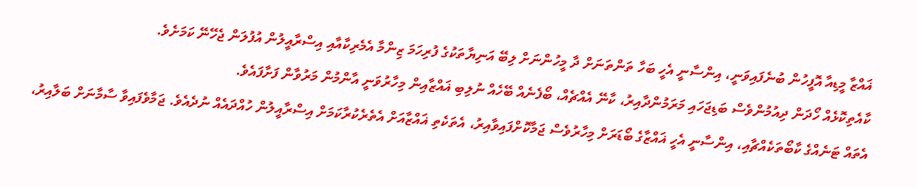ޣައްޒާ މީޑިއާ އޮފީހުން ބުނެފައިވަނީ، އިންސާނީ އެހީ ބަހާ ތަންތަނަށް ދާ މީހުންނަށް ލިބޭ އަނިޔާތަކުގެ ފުރިހަމަ ޒިންމާ އެމެރިކާއާއި އިސްރާއީލުން އުފުލަން ޖެހޭނޭ ކަމަށެވެ.
ކާއެތިކޮޅެއް ހޯދަން ދިއުމުންވެސް ބަޑިޖަހައި މަރަމުންދާއިރު، ކާނޭ އެއްޗެއް، ބޯފެނެއް ބޭހެއް ނުލިބި ޣައްޒާއިން މިހާރުވަނީ އާންމުން މަރުވާން ފަށާފައެވެ.
އެތައް ޓަނެއްގެ ކާބޯތަކެއްޗާއި، އިންސާނީ އެހީ ޣައްޒާގެ ބޯޑަރަށް މިހާރުވެސް ޖަމާކޮށްފައިވާއިރު، އެތަކެތި ޣައްޒާއަށް އެތެރެކުރާކަމަށް އިސްރާއީލުން ހުއްދައެއް ނުދެއެވެ. ޖަމާވެފައިވާ ސާމާނަށް ބަލާއިރު،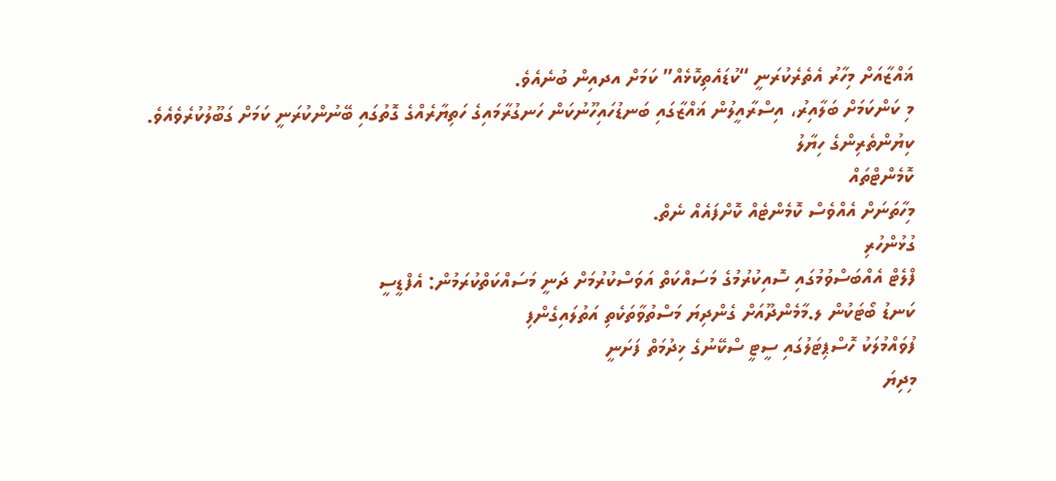ޣައްޒާއަށް މިހާރު އެތެރެކުރަނީ “ކުޑައެތިކޮޅެއް” ކަމަށް އދއިން ބުނެއެވެ.
މި ކަންކަމަށް ބަލާއިރު، އިސްރާއީލުން ޣައްޒާގައި ބަނޑުހައިހޫނުކަން ހަނގުރާމައިގެ ހަތިޔާރެއްގެ ގޮތުގައި ބޭނުންކުރަނީ ކަމަށް ގަބޫލުކުރެވެއެވެ.
ކިޔުންތެރިންގެ ހިޔާލު
ކޮމެންޓްތައް
މިހާތަނަށް އެއްވެސް ކޮމެންޓެއް ކޮށްފައެއް ނެތް.
ގުޅުންހުރި
ފްލެޓް އެއްބަސްވުމުގައި ސޮއިކުރުމުގެ މަސައްކަތް އަވަސްކުރުމަށް ދަނީ މަސައްކަތްކުރަމުން: އެފްޑީސީ
ކަނޑު ބޯޓަކުން ލ.މާމެންދޫއަށް ގެންދިޔަ މަސްތުވާތަކެތި އަތުލައިގެންފި
ފުވައްމުލަކު ހޮސްޕިޓަލުގައި ސީޓީ ސްކޭނުގެ ޚިދުމަތް ފަށަނީ
މިދިޔަ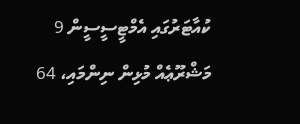ކުއާޓަރުގައި އެމްޓީސީސީން 9 މަޝްރޫޢެއް މުޅިން ނިންމައި، 64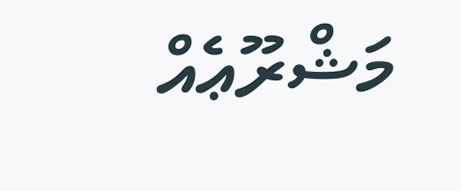މަޝްރޫޢެއް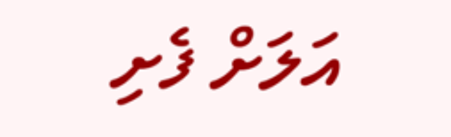އަލަށް ފެށި